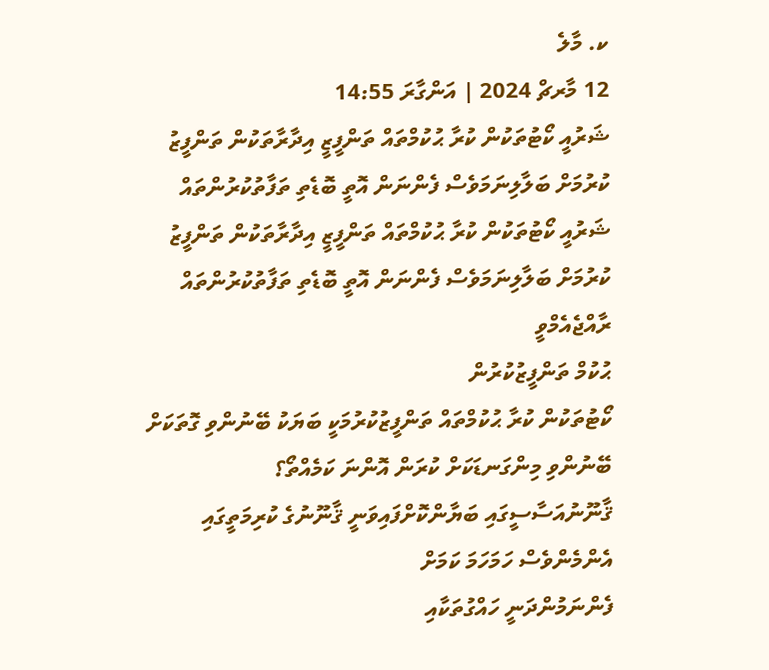ކ. މާލެ
12 މާރޗް 2024 | އަންގާރަ 14:55
ޝަރުއީ ކޯޓުތަކުން ކުރާ ޙުކުމްތައް ތަންފީޒީ އިދާރާތަކުން ތަންފީޒު ކުރުމަށް ބަލާލިނަމަވެސް ފެންނަން އޮތީ ބޮޑެތި ތަފާތުކުރުންތައް
ޝަރުއީ ކޯޓުތަކުން ކުރާ ޙުކުމްތައް ތަންފީޒީ އިދާރާތަކުން ތަންފީޒު ކުރުމަށް ބަލާލިނަމަވެސް ފެންނަން އޮތީ ބޮޑެތި ތަފާތުކުރުންތައް
ރާއްޖެއެމްވީ
ޙުކުމް ތަންފީޒުކުރުން
ކޯޓުތަކުން ކުރާ ޙުކުމްތައް ތަންފީޒުކުރުމަކީ ބަޔަކު ބޭނުންވި ގޮތަކަށް ބޭނުންވި މިންގަނޑަކަށް ކުރަން އޮންނަ ކަމެއްތޯ؟
ޤާނޫނުއަސާސީގައި ބަޔާންކޮށްފައިވަނީ ޤާނޫނުގެ ކުރިމަތީގައި އެންމެންވެސް ހަމަހަމަ ކަމަށް
ފެންނަމުންދަނީ ހައްގުތަކާއި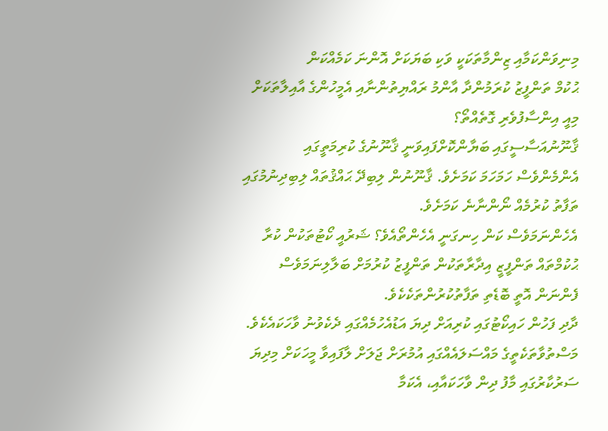މިނިވަންކަމާއި ޒިންމާތަކަކީ ވަކި ބަޔަކަށް އޮންނަ ކަމެއްކަން
ޙުކުމް ތަންފީޒު ކުރަމުންދާ އާންމު ރައްޔިތުންނާއި އެމީހުންގެ އާއިލާތަކަށް މިއީ އިންސާފުވެރި ގޮތެއްތޯ؟
ޤާނޫނުއަސާސީގައި ބަޔާންކޮށްފައިވަނީ ޤާނޫނުގެ ކުރިމަތީގައި އެންމެންވެސް ހަމަހަމަ ކަމަށެވެ. ޤާނޫނުން ލިބިދޭ ޙައްޤުތައް ލިބިދިނުމުގައި ތަފާތު ކުރުމެއް ނޯންނާނެ ކަމަށެވެ.
އެހެންނަމަވެސް ކަން ހިނގަނީ އެހެންތޯއެވެ؟ ޝަރުއީ ކޯޓުތަކުން ކުރާ ޙުކުމްތައް ތަންފީޒީ އިދާރާތަކުން ތަންފީޒު ކުރުމަށް ބަލާލިނަމަވެސް ފެންނަން އޮތީ ބޮޑެތި ތަފާތުކުރުންތަކެކެވެ.
ދާދި ފަހުން ހައިކޯޓުގައި ކުރިއަށް ދިޔަ އަޑުއެހުމެއްގައި ދެކެވުނު ވާހަކައެކެވެ. މަސްތުވާތަކެތީގެ މައްސަލައެއްގައި އުމުރަށް ޖަލަށް ލާފައިވާ މީހަކަށް މިދިޔަ ސަރުކާރުގައި މާފު ދިން ވާހަކައާއި، އެކަމާ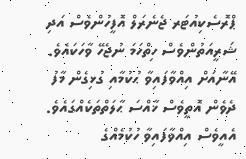ޕްރޮސެކިއުޓަރ ޖެނެރަލް އޮފީހުންވެސް އަދި ޝަރީއަތުންވެސް ހިތްހަމަ ނުޖެހޭ ވާހަކައެވެ.
އޭނާއަށް އިއްވާފައިވާ ޙުކުމާއި ގުޅިގެން މާފު ދެވެން އޮތީވެސް ޚާއްސަ ޙާލަތްތަކެއްގައެވެ. އެއީވެސް އިއްވާފައިވާ ހުކުމެއްގެ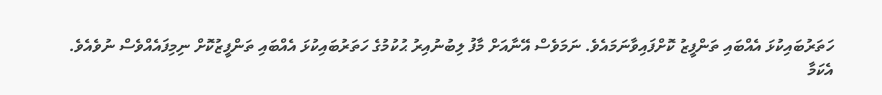ހަތަރުބައިކުޅަ އެއްބައި ތަންފީޒު ކޮށްފައިވާނަމައެވެ. ނަމަވެސް އޭނާއަށް މާފު ލިބުނުއިރު ޙުކުމުގެ ހަތަރުބައިކުޅަ އެއްބައި ތަންފީޒުކޮށް ނިމިފައެއްވެސް ނުވެއެވެ.
އެކަމާ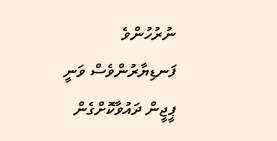ނުރުހުންވެ ފަނޑިޔާރުންވެސް ވަނީ  ޕީޖީން ދައުވާކޮށްގެން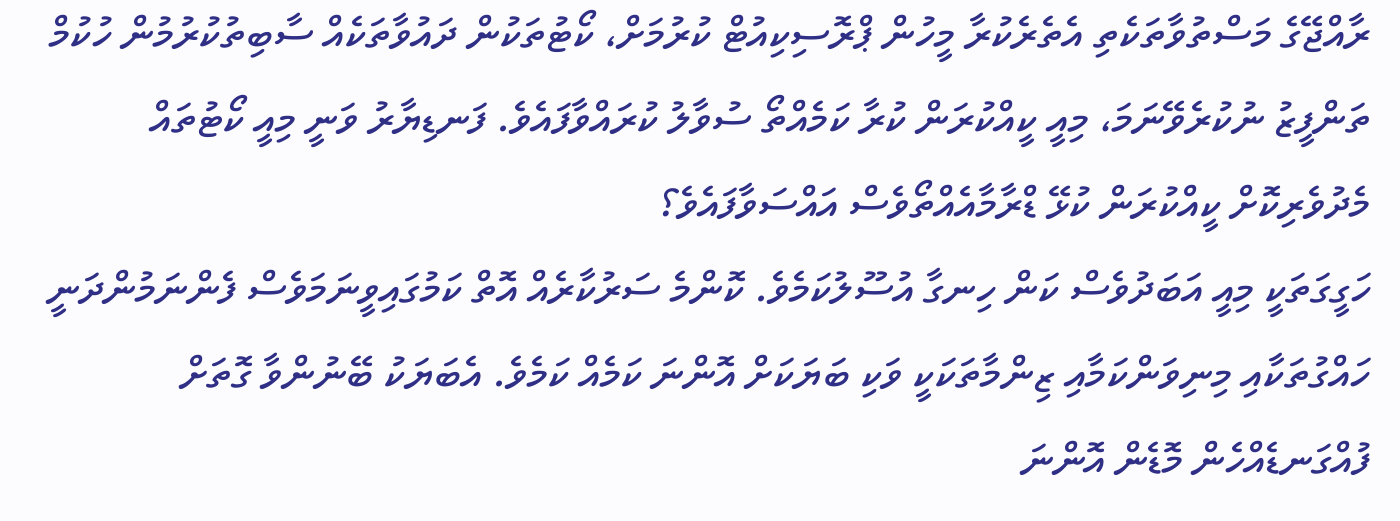ރާއްޖޭގެ މަސްތުވާތަކެތި އެތެރެކުރާ މީހުން ޕްރޮސިކިއުޓް ކުރުމަށް، ކޯޓުތަކުން ދައުވާތަކެއް ސާބިތުކުރުމުން ހުކުމް ތަންފީޒު ނުކުރެވޭނަމަ، މިއީ ކީއްކުރަން ކުރާ ކަމެއްތޯ ސުވާލު ކުރައްވާފައެވެ. ފަނޑިޔާރު ވަނީ މިއީ ކޯޓުތައް މެދުވެރިކޮށް ކީއްކުރަން ކުޅޭ ޑްރާމާއެއްތޯވެސް އައްސަވާފައެވެ؟
ހަގީގަތަކީ މިއީ އަބަދުވެސް ކަން ހިނގާ އުސޫލުކަމެވެ. ކޮންމެ ސަރުކާރެއް އޮތް ކަމުގައިވީނަމަވެސް ފެންނަމުންދަނީ ހައްގުތަކާއި މިނިވަންކަމާއި ޒިންމާތަކަކީ ވަކި ބަޔަކަށް އޮންނަ ކަމެއް ކަމެވެ. އެބަޔަކު ބޭނުންވާ ގޮތަށް ފުއްގަނޑެއްހެން މޮޑެން އޮންނަ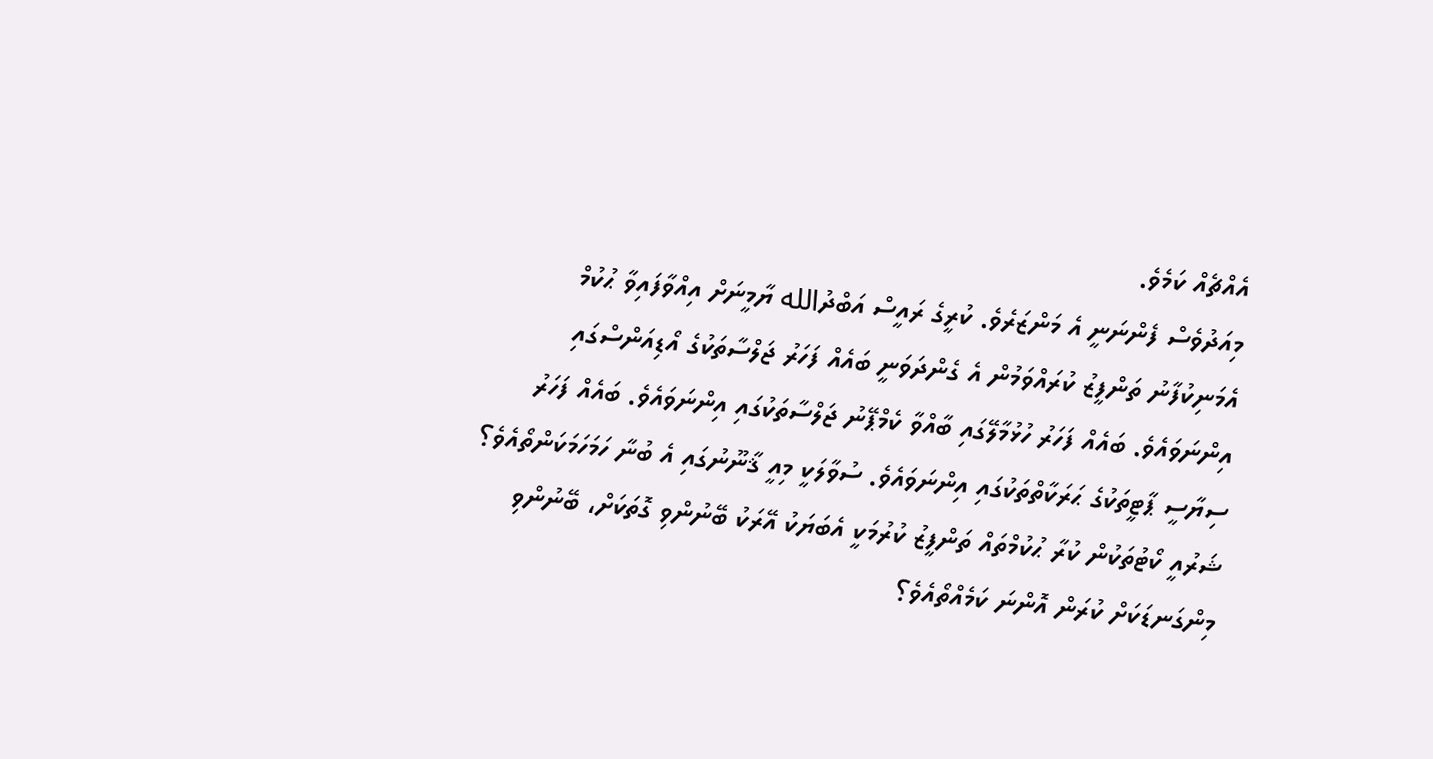އެއްޗެއް ކަމެވެ.
މިއަދުވެސް ފެންނަނީ އެ މަންޒަރެވެ. ކުރީގެ ރައީސް އަބްދުالله ޔާމީނަށް އިއްވާފައިވާ ޙުކުމް އެމަނިކުފާނު ތަންފީޒު ކުރައްވަމުން އެ ގެންދަވަނީ ބައެއް ފަހަރު ޖަލްސާތަކުގެ އޯޑިއަންސްގައި އިންނަވައެވެ. ބައެއް ފަހަރު ހުޅުމާލޭގައި ބާއްވާ ކެމްޕޭނު ޖަލްސާތަކުގައި އިންނަވައެވެ. ބައެއް ފަހަރު ސިޔާސީ ޕާޓީތަކުގެ ޙަރަކާތްތަކުގައި އިންނަވައެވެ. ސުވާލަކީ މިއީ ޤާނޫނުގައި އެ ބުނާ ހަމަހަމަކަންތޯއެވެ؟
ޝަރުއީ ކޯޓުތަކުން ކުރާ ޙުކުމްތައް ތަންފީޒު ކުރުމަކީ އެބަޔަކު އޭރަކު ބޭނުންވި ގޮތަކަށް، ބޭނުންވި މިންގަނޑަކަށް ކުރަން އޮންނަ ކަމެއްތޯއެވެ؟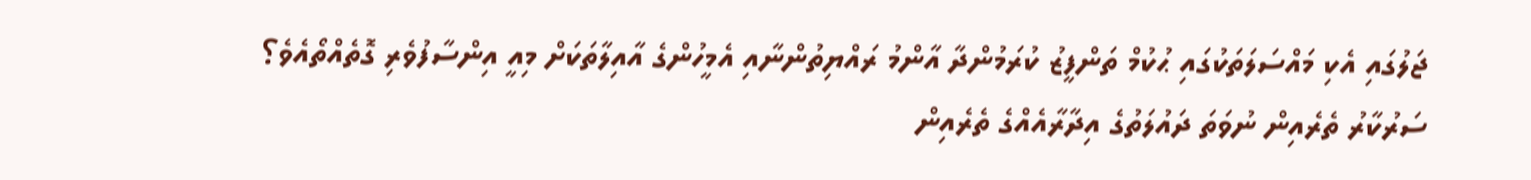ޖަލުގައި އެކި މައްސަލަތަކުގައި ޙުކުމް ތަންފީޒު ކުރަމުންދާ އާންމު ރައްޔިތުންނާއި އެމީހުންގެ އާއިލާތަކަށް މިއީ އިންސާފުވެރި ގޮތެއްތޯއެވެ؟
ސަރުކާރު ތެރެއިން ނުވަތަ ދައުލަތުގެ އިދާރާއެއްގެ ތެރެއިން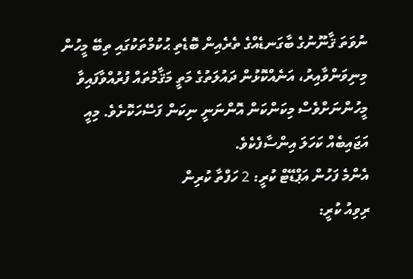ނުވަތަ ޤާނޫނުގެ ބާގަނޑެއްގެ ތެރެއިން ބޮޑެތި ޙުކުމްތަކުގައި ތިބޭ މީހުން މިނިވަންވާއިރު، އަނެއްކޮޅުން ދައުލަތުގެ މަތީ މަޤާމުތައް ފުރުއްވާފައިވާ މީހުންނަށްވެސް މިކަންކަން އޮންނަނީ ނިކަން ފަސޭހަކޮށެވެ. މިއީ އަޖައިބެއް ކަހަލަ އިންސާފެކެވެ.
އެންމެ ފަހުން އަޕްޑޭޓް ކުރީ: 2 ހަފްތާ ކުރިން
ރިވިއު ކުރީ: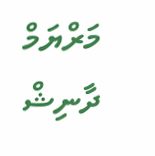މަރްޔަމް ދާނިޝް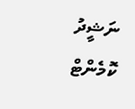ނަޝީދު
ކޮމެންޓް